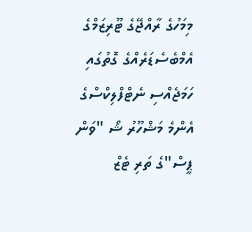މިމަހުގެ ރާއްޖޭގެ ޓޫރިޒަމްގެ އެމްބެސެޑަރެއްގެ ގޮތުގައި ހަމަޖެއްސި ނެޓްފްލިކްސްގެ އެންމެ މަޝްހޫރު ޝޯ "ވަން ޕީސް"ގެ ތަރި ޓެޒް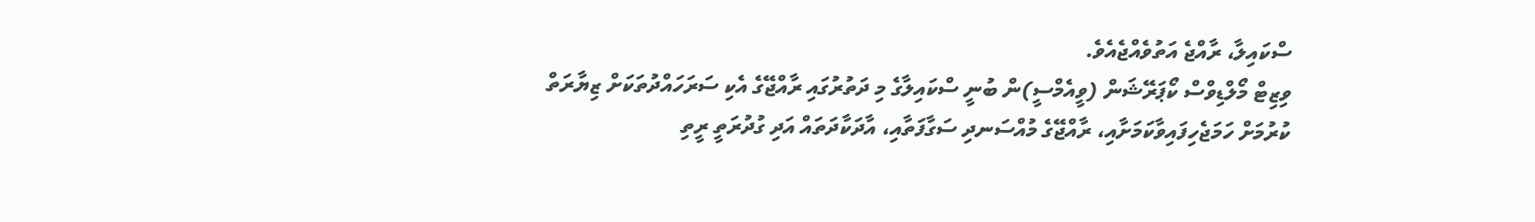ސްކައިލާ، ރާއްޖެ އަތުވެއްޖެއެވެ.
ވިޒިޓް މޯލްޑިވްސް ކޯޕަރޭޝަން (ވީއެމްސީ)ން ބުނީ ސްކައިލާގެ މި ދަތުރުގައި ރާއްޖޭގެ އެކި ސަރަހައްދުތަކަށް ޒިޔާރަތް ކުރުމަށް ހަމަޖެހިފައިވާކަމަށާއި، ރާއްޖޭގެ މުއްސަނދި ސަގާފަތާއި، އާދަކާދަތައް އަދި ގުދުރަތީ ރީތި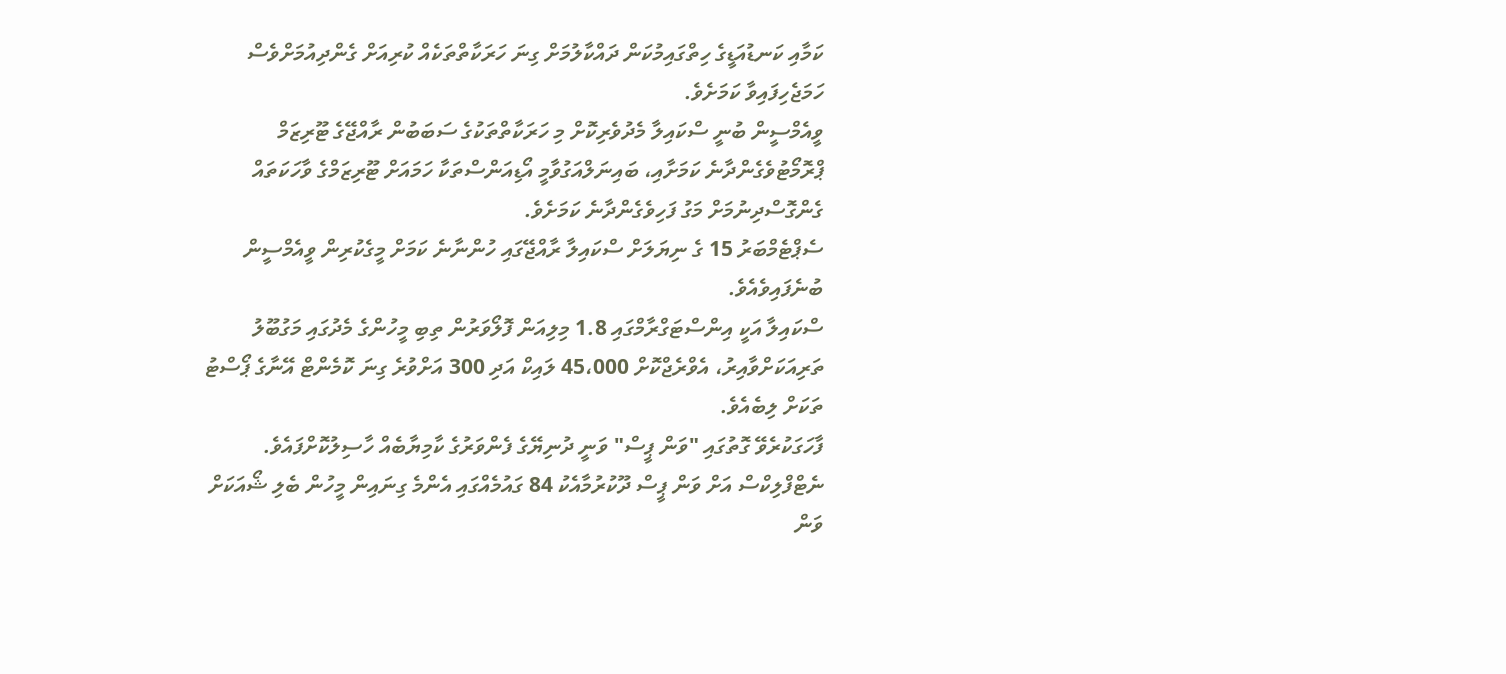ކަމާއި ކަނޑުއަޑީގެ ހިތްގައިމުކަން ދައްކާލުމަށް ގިނަ ހަރަކާތްތަކެއް ކުރިއަށް ގެންދިއުމަށްވެސް ހަމަޖެހިފައިވާ ކަމަށެވެ.
ވީއެމްސީން ބުނީ ސްކައިލާ މެދުވެރިކޮށް މި ހަރަކާތްތަކުގެ ސަބަބުން ރާއްޖޭގެ ޓޫރިޒަމް ޕްރޮމޯޓުވެގެންދާނެ ކަމަށާއި، ބައިނަލްއަގުވާމީ އޯޑިއަންސްތަކާ ހަމައަށް ޓޫރިޒަމްގެ ވާހަކަތައް ގެންގޮސްދިނުމަށް މަގު ފަހިވެގެންދާނެ ކަމަށެވެ.
ސެޕްޓެމްބަރު 15 ގެ ނިޔަލަށް ސްކައިލާ ރާއްޖޭގައި ހުންނާނެ ކަމަށް މީގެކުރިން ވީއެމްސީން ބުނެފައިވެއެވެ.
ސްކައިލާ އަކީ އިންސްޓަގްރާމްގައި 1.8 މިލިއަން ފޮލޯވަރުން ތިބި މީހުންގެ މެދުގައި މަގުބޫލު ތަރިއަކަށްވާއިރު، އެވްރެޖްކޮށް 45،000 ލައިކް އަދި 300 އަށްވުރެ ގިނަ ކޮމެންޓް އޭނާގެ ޕޯސްޓު ތަކަށް ލިބެއެވެ.
ފާހަގަކުރެވޭ ގޮތުގައި "ވަން ޕީސް" ވަނީ ދުނިޔޭގެ ފެންވަރުގެ ކާމިޔާބެއް ހާސިލުކޮށްފައެވެ. ނެޓްފްލިކްސް އަށް ވަން ޕީސް ދޫކުރުމާއެކު 84 ގައުމެއްގައި އެންމެ ގިނައިން މީހުން ބެލި ޝޯއަކަށް ވަން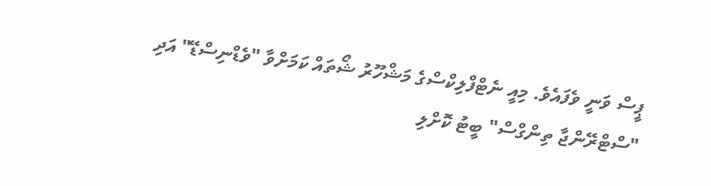ޕީސް ވަނީ ވެފައެވެ. މިއީ ނެޓްފްލިކްސްގެ މަޝްހޫރު ޝޯތައް ކަމަށްވާ "ވެޑްނިސްޑޭ" އަދި "ސްޓްރޭންޖާ ތިންގްސް" ބީޓު ކޮށްލި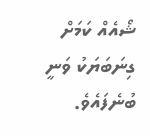ޝޯއެއް ކަމަށް ގިނަބަޔަކު ވަނީ ބުނެފައެވެ.